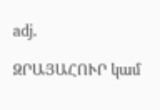adj.

ԶՐԱՅԱՀՈՒՐ կամ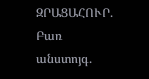ԶՐԱՑԱՀՈՒՐ. Բառ անստոյգ.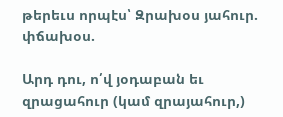թերեւս որպէս՝ Զրախօս յահուր. փճախօս.

Արդ դու, ո՛վ յօդաբան եւ զրացահուր (կամ զրայահուր,)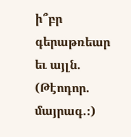ի՞բր գերաթռեար եւ այլն. (Թէոդոր. մայրագ.։)